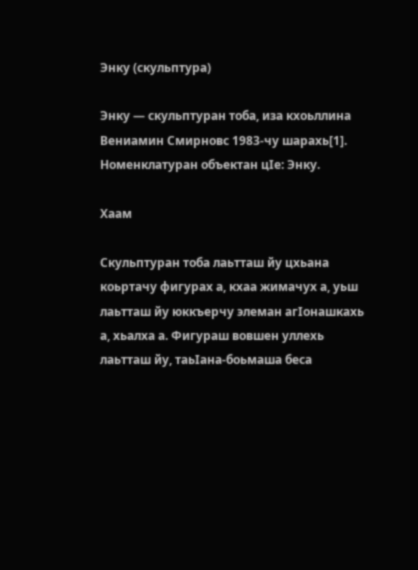Энку (скульптура)

Энку — скульптуран тоба, иза кхоьллина Вениамин Смирновс 1983-чу шарахь[1]. Номенклатуран объектан цӀе: Энку.

Хаам

Скульптуран тоба лаьтташ йу цхьана коьртачу фигурах а, кхаа жимачух а, уьш лаьтташ йу юккъерчу элеман агӀонашкахь а, хьалха а. Фигураш вовшен уллехь лаьтташ йу, таьӀана-боьмаша беса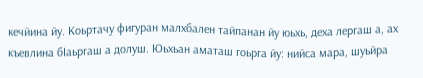кечйина йу. Коьртачу фигуран малхбален тайпанан йу юьхь, деха лергаш а, ах къевлина бӀаьргаш а долуш. Юьхьан аматаш гоьрга йу: нийса мара, шуьйра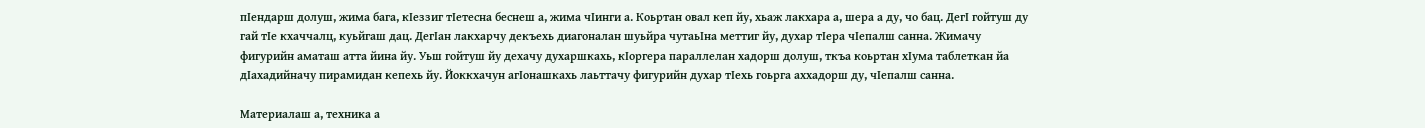пӀендарш долуш, жима бага, кӀеззиг тӀетесна беснеш а, жима чӀинги а. Коьртан овал кеп йу, хьаж лакхара а, шера а ду, чо бац. ДегӀ гойтуш ду гай тӀе кхаччалц, куьйгаш дац. ДегӀан лакхарчу декъехь диагоналан шуьйра чутаьӀна меттиг йу, духар тӀера чӀепалш санна. Жимачу фигурийн аматаш атта йина йу. Уьш гойтуш йу дехачу духаршкахь, кӀоргера параллелан хадорш долуш, ткъа коьртан хӀума таблеткан йа дӀахадийначу пирамидан кепехь йу. Йоккхачун агӀонашкахь лаьттачу фигурийн духар тӀехь гоьрга аххадорш ду, чӀепалш санна.

Материалаш а, техника а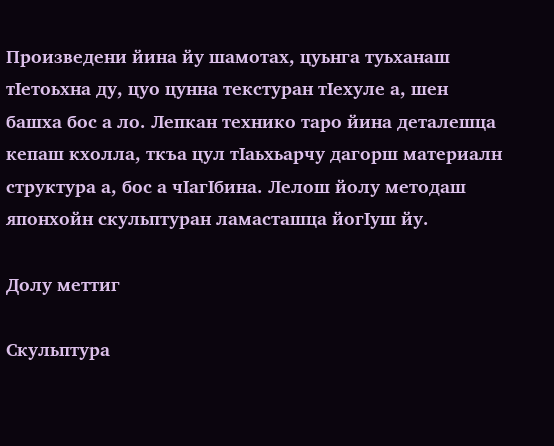Произведени йина йу шамотах, цуьнга туьханаш тӀетоьхна ду, цуо цунна текстуран тӀехуле а, шен башха бос а ло. Лепкан технико таро йина деталешца кепаш кхолла, ткъа цул тӀаьхьарчу дагорш материалн структура а, бос а чӀагӀбина. Лелош йолу методаш японхойн скульптуран ламасташца йогӀуш йу.

Долу меттиг

Скульптура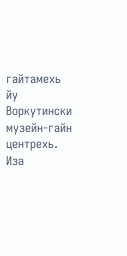гайтамехь йу Воркутински музейн-гайн центрехь. Иза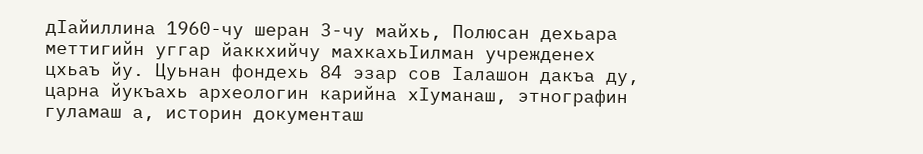дӀайиллина 1960-чу шеран 3-чу майхь, Полюсан дехьара меттигийн уггар йаккхийчу махкахьӀилман учрежденех цхьаъ йу. Цуьнан фондехь 84 эзар сов Ӏалашон дакъа ду, царна йукъахь археологин карийна хӀуманаш, этнографин гуламаш а, историн документаш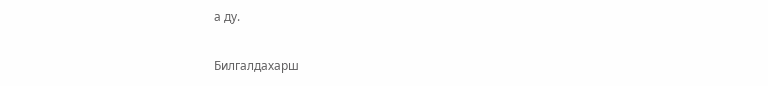а ду.

Билгалдахарш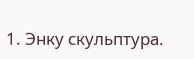1. Энку скульптура.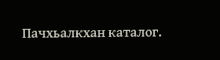Пачхьалкхан каталог.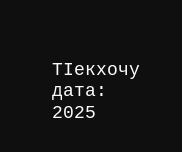ТӀекхочу дата: 2025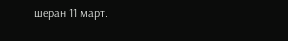шеран 11 март.